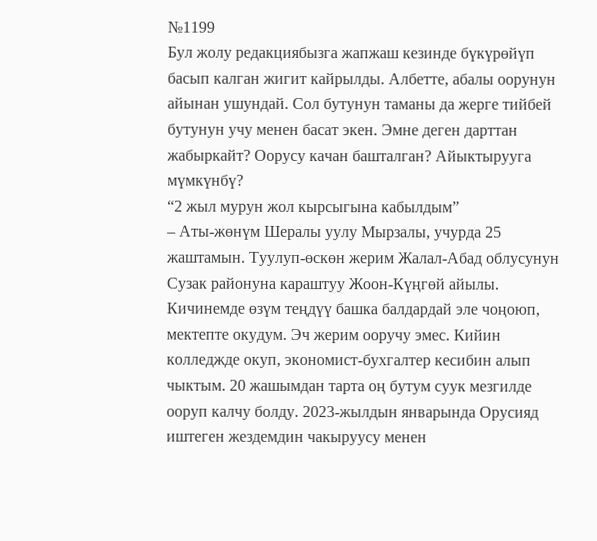№1199
Бул жолу редакциябызга жапжаш кезинде бүкүрөйүп басып калган жигит кайрылды. Албетте, абалы оорунун айынан ушундай. Сол бутунун таманы да жерге тийбей бутунун учу менен басат экен. Эмне деген дарттан жабыркайт? Оорусу качан башталган? Айыктырууга мүмкүнбү?
“2 жыл мурун жол кырсыгына кабылдым”
– Аты-жөнүм Шералы уулу Мырзалы, учурда 25 жаштамын. Туулуп-өскөн жерим Жалал-Абад облусунун Сузак районуна караштуу Жоон-Күңгөй айылы. Кичинемде өзүм теңдүү башка балдардай эле чоңоюп, мектепте окудум. Эч жерим ооручу эмес. Кийин колледжде окуп, экономист-бухгалтер кесибин алып чыктым. 20 жашымдан тарта оң бутум суук мезгилде ооруп калчу болду. 2023-жылдын январында Орусияд иштеген жездемдин чакыруусу менен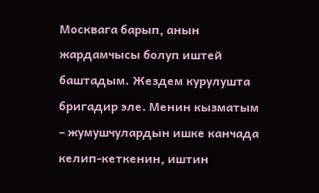Москвага барып, анын жардамчысы болуп иштей баштадым. Жездем курулушта бригадир эле. Менин кызматым – жумушчулардын ишке канчада келип-кеткенин, иштин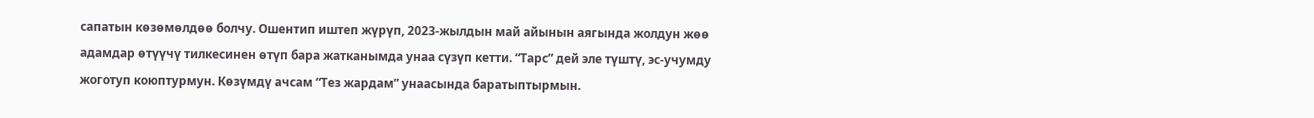сапатын көзөмөлдөө болчу. Ошентип иштеп жүрүп, 2023-жылдын май айынын аягында жолдун жөө адамдар өтүүчү тилкесинен өтүп бара жатканымда унаа сүзүп кетти. “Тарс” дей эле түштү, эс-учумду жоготуп коюптурмун. Көзүмдү ачсам “Тез жардам” унаасында баратыптырмын.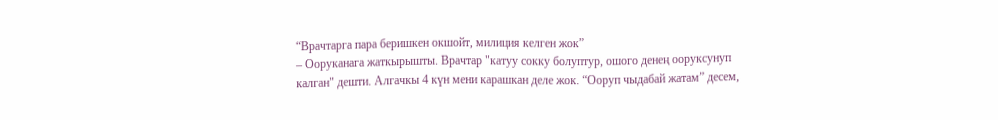“Врачтарга пара беришкен окшойт, милиция келген жок”
– Ооруканага жаткырышты. Врачтар "катуу сокку болуптур, ошого денең ооруксунуп калган" дешти. Алгачкы 4 күн мени карашкан деле жок. “Ооруп чыдабай жатам” десем,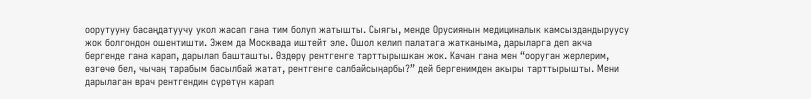оорутууну басаңдатуучу укол жасап гана тим болуп жатышты. Сыягы, менде Орусиянын медициналык камсыздандыруусу жок болгондон ошентишти. Эжем да Москвада иштейт эле. Ошол келип палатага жатканыма, дарыларга деп акча бергенде гана карап, дарылап башташты. Өздөрү рентгенге тарттырышкан жок. Качан гана мен “ооруган жерлерим, өзгөчө бел, чычаң тарабым басылбай жатат, рентгенге салбайсыңарбы?” дей бергенимден акыры тарттырышты. Мени дарылаган врач рентгендин сүрөтүн карап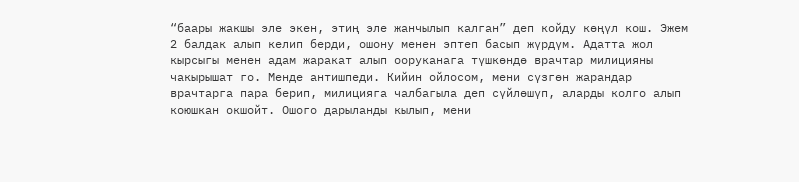“баары жакшы эле экен, этиң эле жанчылып калган” деп койду көңүл кош. Эжем 2 балдак алып келип берди, ошону менен эптеп басып жүрдүм. Адатта жол кырсыгы менен адам жаракат алып ооруканага түшкөндө врачтар милицияны чакырышат го. Менде антишпеди. Кийин ойлосом, мени сүзгөн жарандар врачтарга пара берип, милицияга чалбагыла деп сүйлөшүп, аларды колго алып коюшкан окшойт. Ошого дарыланды кылып, мени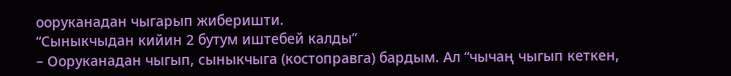ооруканадан чыгарып жиберишти.
“Сыныкчыдан кийин 2 бутум иштебей калды”
– Ооруканадан чыгып, сыныкчыга (костоправга) бардым. Ал “чычаң чыгып кеткен,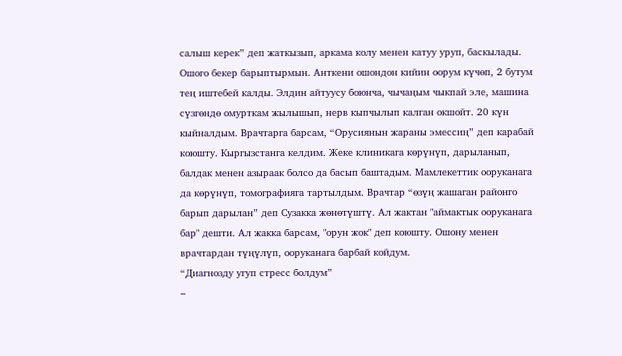салыш керек” деп жаткызып, аркама колу менен катуу уруп, баскылады. Ошого бекер барыптырмын. Анткени ошондон кийин оорум күчөп, 2 бутум тең иштебей калды. Элдин айтуусу боюнча, чычаңым чыкпай эле, машина сүзгөндө омурткам жылышып, нерв кыпчылып калган окшойт. 20 күн кыйналдым. Врачтарга барсам, “Орусиянын жараны эмессиң” деп карабай коюшту. Кыргызстанга келдим. Жеке клиникага көрүнүп, дарыланып, балдак менен азыраак болсо да басып баштадым. Мамлекеттик ооруканага да көрүнүп, томографияга тартылдым. Врачтар “өзүң жашаган районго барып дарылан” деп Сузакка жөнөтүштү. Ал жактан "аймактык ооруканага бар" дешти. Ал жакка барсам, "орун жок" деп коюшту. Ошону менен врачтардан түңүлүп, ооруканага барбай койдум.
“Диагнозду угуп стресс болдум”
–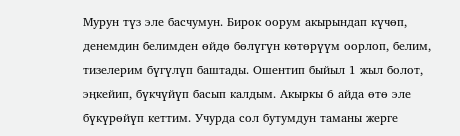Мурун түз эле басчумун. Бирок оорум акырындап күчөп, денемдин белимден өйдө бөлүгүн көтөрүүм оорлоп, белим, тизелерим бүгүлүп баштады. Ошентип быйыл 1 жыл болот, эңкейип, бүкчүйүп басып калдым. Акыркы 6 айда өтө эле бүкүрөйүп кеттим. Учурда сол бутумдун таманы жерге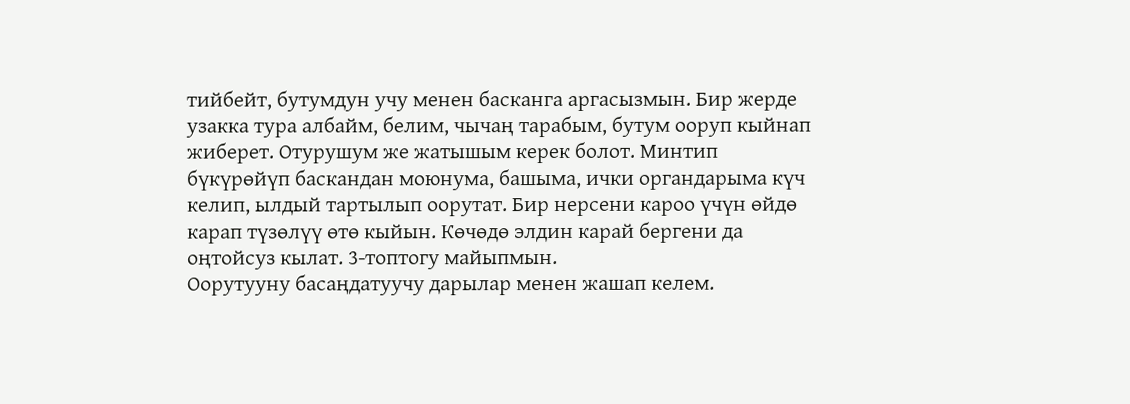тийбейт, бутумдун учу менен басканга аргасызмын. Бир жерде узакка тура албайм, белим, чычаң тарабым, бутум ооруп кыйнап жиберет. Отурушум же жатышым керек болот. Минтип бүкүрөйүп баскандан моюнума, башыма, ички органдарыма күч келип, ылдый тартылып оорутат. Бир нерсени кароо үчүн өйдө карап түзөлүү өтө кыйын. Көчөдө элдин карай бергени да оңтойсуз кылат. 3-топтогу майыпмын.
Оорутууну басаңдатуучу дарылар менен жашап келем.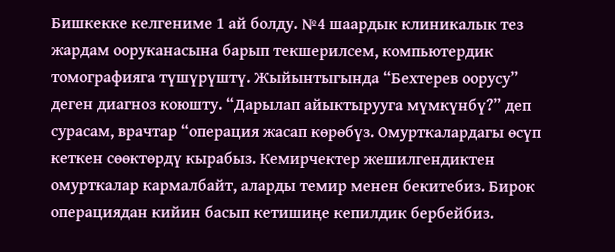Бишкекке келгениме 1 ай болду. №4 шаардык клиникалык тез жардам ооруканасына барып текшерилсем, компьютердик томографияга түшүрүштү. Жыйынтыгында “Бехтерев оорусу” деген диагноз коюшту. “Дарылап айыктырууга мүмкүнбү?” деп сурасам, врачтар “операция жасап көрөбүз. Омурткалардагы өсүп кеткен сөөктөрдү кырабыз. Кемирчектер жешилгендиктен омурткалар кармалбайт, аларды темир менен бекитебиз. Бирок операциядан кийин басып кетишиңе кепилдик бербейбиз.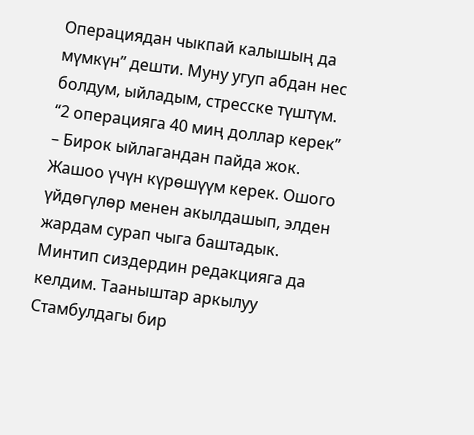Операциядан чыкпай калышың да мүмкүн” дешти. Муну угуп абдан нес болдум, ыйладым, стресске түштүм.
“2 операцияга 40 миң доллар керек”
– Бирок ыйлагандан пайда жок. Жашоо үчүн күрөшүүм керек. Ошого үйдөгүлөр менен акылдашып, элден жардам сурап чыга баштадык. Минтип сиздердин редакцияга да келдим. Тааныштар аркылуу Стамбулдагы бир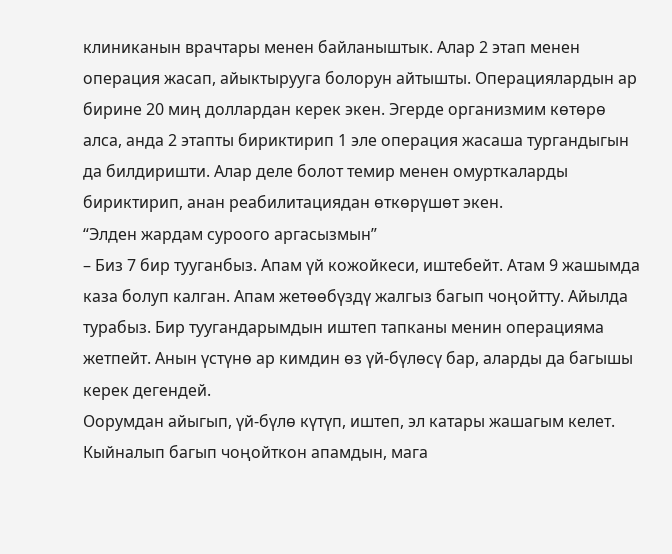клиниканын врачтары менен байланыштык. Алар 2 этап менен операция жасап, айыктырууга болорун айтышты. Операциялардын ар бирине 20 миң доллардан керек экен. Эгерде организмим көтөрө алса, анда 2 этапты бириктирип 1 эле операция жасаша тургандыгын да билдиришти. Алар деле болот темир менен омурткаларды бириктирип, анан реабилитациядан өткөрүшөт экен.
“Элден жардам суроого аргасызмын”
– Биз 7 бир тууганбыз. Апам үй кожойкеси, иштебейт. Атам 9 жашымда каза болуп калган. Апам жетөөбүздү жалгыз багып чоңойтту. Айылда турабыз. Бир туугандарымдын иштеп тапканы менин операцияма жетпейт. Анын үстүнө ар кимдин өз үй-бүлөсү бар, аларды да багышы керек дегендей.
Оорумдан айыгып, үй-бүлө күтүп, иштеп, эл катары жашагым келет. Кыйналып багып чоңойткон апамдын, мага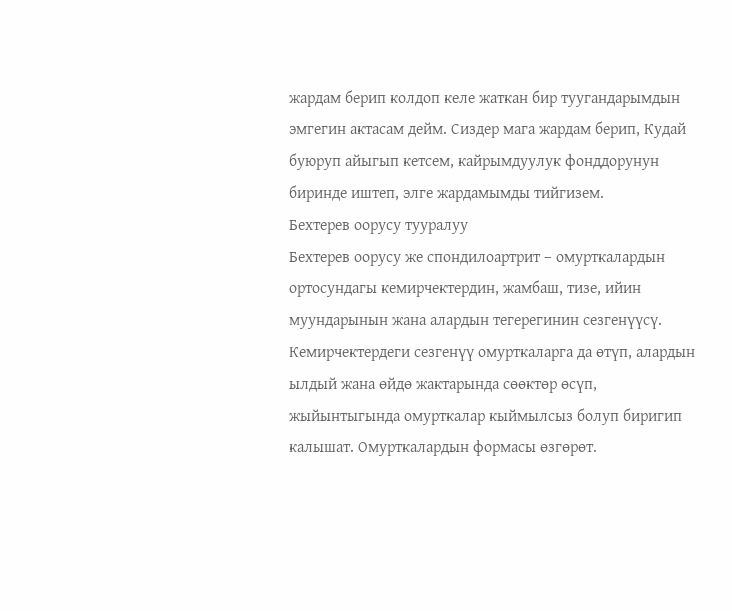жардам берип колдоп келе жаткан бир туугандарымдын эмгегин актасам дейм. Сиздер мага жардам берип, Кудай буюруп айыгып кетсем, кайрымдуулук фонддорунун биринде иштеп, элге жардамымды тийгизем.
Бехтерев оорусу тууралуу
Бехтерев оорусу же спондилоартрит – омурткалардын ортосундагы кемирчектердин, жамбаш, тизе, ийин муундарынын жана алардын тегерегинин сезгенүүсү. Кемирчектердеги сезгенүү омурткаларга да өтүп, алардын ылдый жана өйдө жактарында сөөктөр өсүп, жыйынтыгында омурткалар кыймылсыз болуп биригип калышат. Омурткалардын формасы өзгөрөт.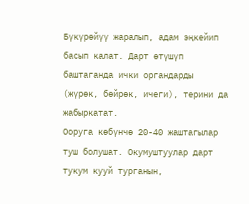Бүкүрөйүү жаралып, адам эңкейип басып калат. Дарт өтүшүп баштаганда ички органдарды (жүрөк, бөйрөк, ичеги), терини да жабыркатат.
Ооруга көбүнчө 20-40 жаштагылар туш болушат. Окумуштуулар дарт тукум кууй турганын,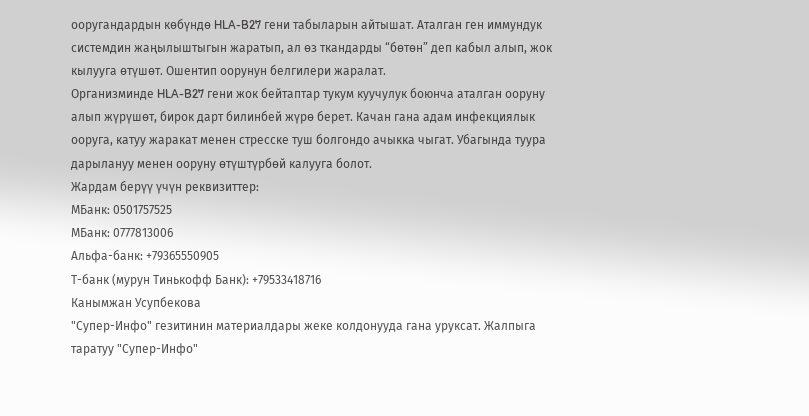ооругандардын көбүндө HLA-B27 гени табыларын айтышат. Аталган ген иммундук системдин жаңылыштыгын жаратып, ал өз ткандарды “бөтөн” деп кабыл алып, жок кылууга өтүшөт. Ошентип оорунун белгилери жаралат.
Организминде HLA-B27 гени жок бейтаптар тукум куучулук боюнча аталган ооруну алып жүрүшөт, бирок дарт билинбей жүрө берет. Качан гана адам инфекциялык ооруга, катуу жаракат менен стресске туш болгондо ачыкка чыгат. Убагында туура дарылануу менен ооруну өтүштүрбөй калууга болот.
Жардам берүү үчүн реквизиттер:
МБанк: 0501757525
МБанк: 0777813006
Альфа-банк: +79365550905
Т-банк (мурун Тинькофф Банк): +79533418716
Канымжан Усупбекова
"Супер-Инфо" гезитинин материалдары жеке колдонууда гана уруксат. Жалпыга таратуу "Супер-Инфо"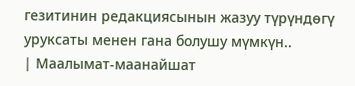гезитинин редакциясынын жазуу түрүндөгү уруксаты менен гана болушу мүмкүн..
| Маалымат-маанайшат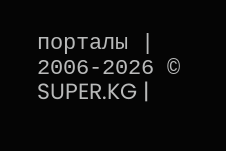порталы | 2006-2026 © SUPER.KG |